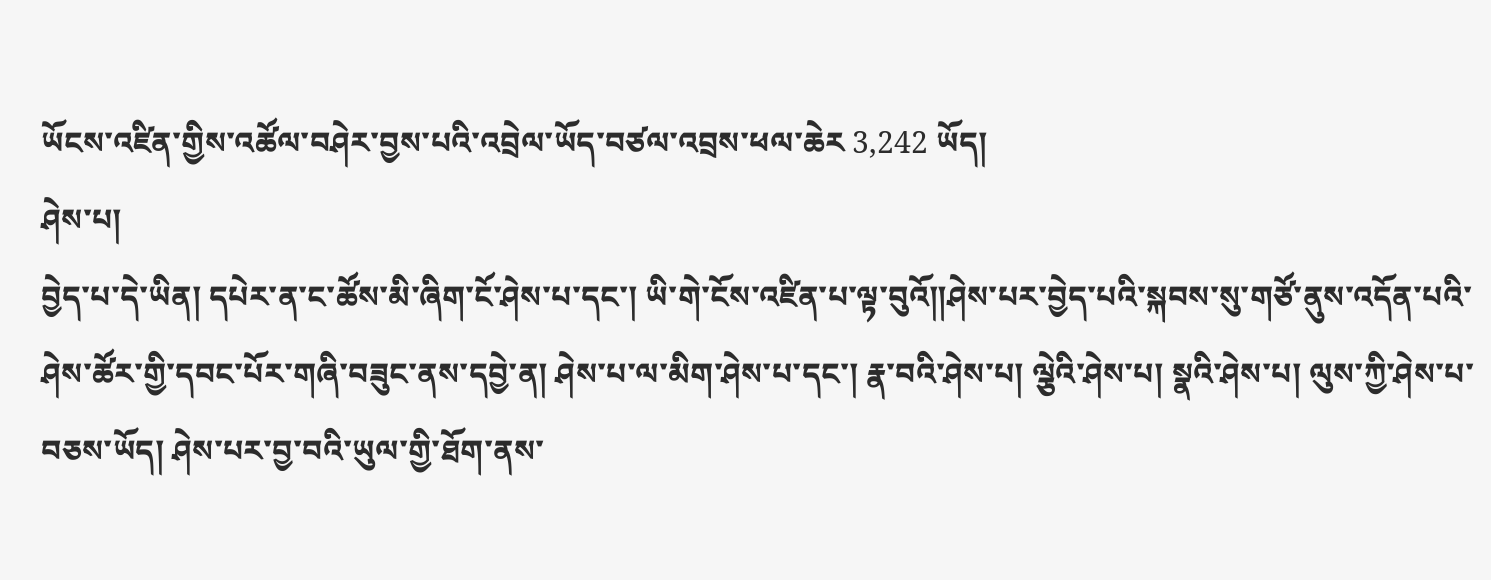ཡོངས་འཛིན་གྱིས་འཚོལ་བཤེར་བྱས་པའི་འབྲེལ་ཡོད་བཙལ་འབྲས་ཕལ་ཆེར 3,242 ཡོད།
ཤེས་པ།
བྱེད་པ་དེ་ཡིན། དཔེར་ན་ང་ཚོས་མི་ཞིག་ངོ་ཤེས་པ་དང་། ཡི་གེ་ངོས་འཛིན་པ་ལྟ་བུའོ༎ཤེས་པར་བྱེད་པའི་སྐབས་སུ་གཙོ་ནུས་འདོན་པའི་ཤེས་ཚོར་གྱི་དབང་པོར་གཞི་བཟུང་ནས་དབྱེ་ན། ཤེས་པ་ལ་མིག་ཤེས་པ་དང་། རྣ་བའི་ཤེས་པ། ལྕེའི་ཤེས་པ། སྣའི་ཤེས་པ། ལུས་ཀྱི་ཤེས་པ་བཅས་ཡོད། ཤེས་པར་བྱ་བའི་ཡུལ་གྱི་ཐོག་ནས་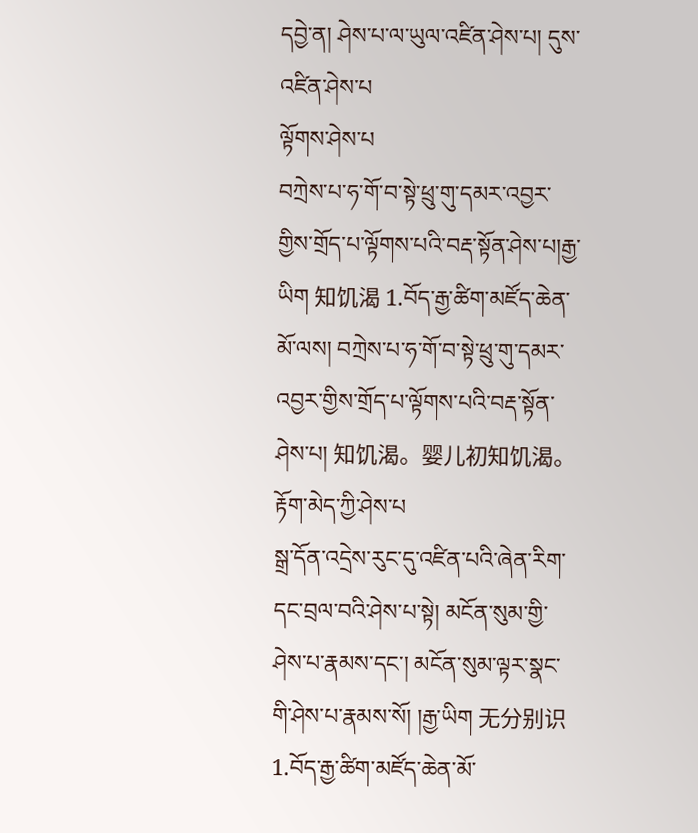དབྱེ་ན། ཤེས་པ་ལ་ཡུལ་འཛིན་ཤེས་པ། དུས་འཛིན་ཤེས་པ
ལྟོགས་ཤེས་པ
བཀྲེས་པ་ཧ་གོ་བ་སྟེ་ཕྲུ་གུ་དམར་འབྱར་གྱིས་གྲོད་པ་ལྟོགས་པའི་བརྡ་སྟོན་ཤེས་པ།རྒྱ་ཡིག 知饥渴 1.བོད་རྒྱ་ཚིག་མཛོད་ཆེན་མོ་ལས། བཀྲེས་པ་ཧ་གོ་བ་སྟེ་ཕྲུ་གུ་དམར་འབྱར་གྱིས་གྲོད་པ་ལྟོགས་པའི་བརྡ་སྟོན་ཤེས་པ། 知饥渴。婴儿初知饥渴。
རྟོག་མེད་ཀྱི་ཤེས་པ
སྒྲ་དོན་འདྲེས་རུང་དུ་འཛིན་པའི་ཞེན་རིག་དང་བྲལ་བའི་ཤེས་པ་སྟེ། མངོན་སུམ་གྱི་ཤེས་པ་རྣམས་དང་། མངོན་སུམ་ལྟར་སྣང་གི་ཤེས་པ་རྣམས་སོ། །རྒྱ་ཡིག 无分别识 1.བོད་རྒྱ་ཚིག་མཛོད་ཆེན་མོ་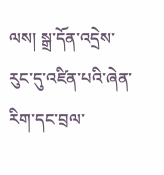ལས། སྒྲ་དོན་འདྲེས་རུང་དུ་འཛིན་པའི་ཞེན་རིག་དང་བྲལ་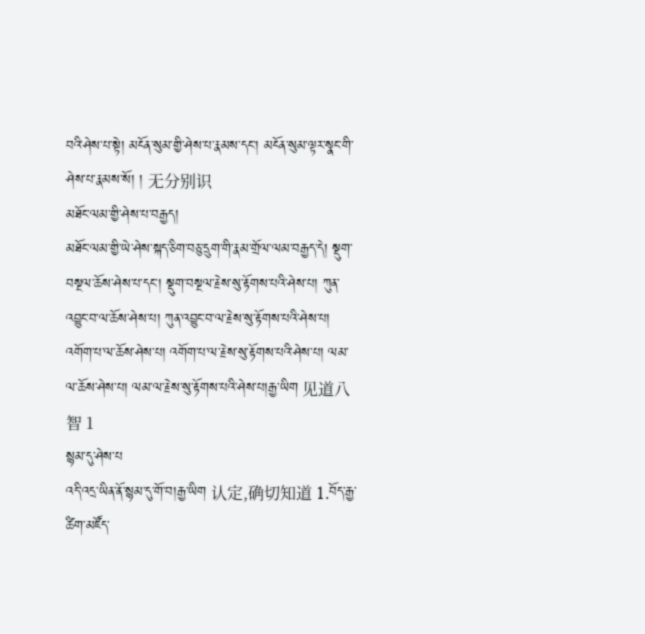བའི་ཤེས་པ་སྟེ། མངོན་སུམ་གྱི་ཤེས་པ་རྣམས་དང་། མངོན་སུམ་ལྟར་སྣང་གི་ཤེས་པ་རྣམས་སོ། ། 无分别识
མཐོང་ལམ་གྱི་ཤེས་པ་བརྒྱད།
མཐོང་ལམ་གྱི་ཡེ་ཤེས་སྐད་ཅིག་བཅུ་དྲུག་གི་རྣམ་གྲོལ་ལམ་བརྒྱད་དེ། སྡུག་བསྔལ་ཆོས་ཤེས་པ་དང་། སྡུག་བསྔལ་རྗེས་སུ་རྟོགས་པའི་ཤེས་པ། ཀུན་འབྱུང་བ་ལ་ཆོས་ཤེས་པ། ཀུན་འབྱུང་བ་ལ་རྗེས་སུ་རྟོགས་པའི་ཤེས་པ། འགོག་པ་ལ་ཆོས་ཤེས་པ། འགོག་པ་ལ་རྗེས་སུ་རྟོགས་པའི་ཤེས་པ། ལམ་ལ་ཆོས་ཤེས་པ། ལམ་ལ་རྗེས་སུ་རྟོགས་པའི་ཤེས་པ།རྒྱ་ཡིག 见道八智 1
སྙམ་དུ་ཤེས་པ
འདི་འདྲ་ཡིན་ནོ་སྙམ་དུ་གོ་བ།རྒྱ་ཡིག 认定,确切知道 1.བོད་རྒྱ་ཚིག་མཛོད་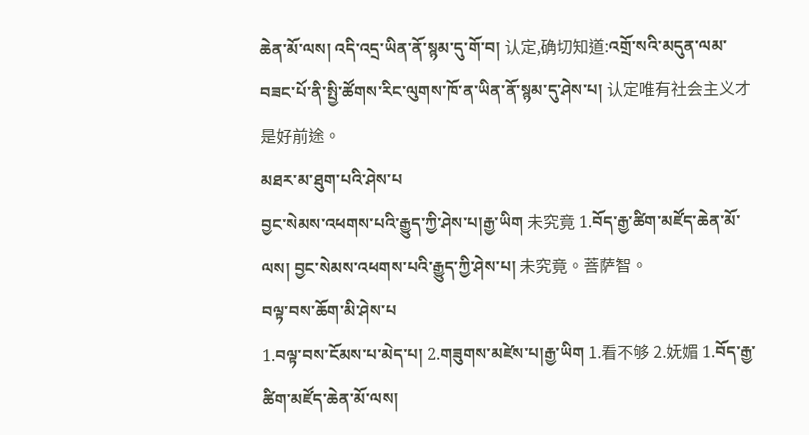ཆེན་མོ་ལས། འདི་འདྲ་ཡིན་ནོ་སྙམ་དུ་གོ་བ། 认定,确切知道:འགྲོ་སའི་མདུན་ལམ་བཟང་པོ་ནི་སྤྱི་ཚོགས་རིང་ལུགས་ཁོ་ན་ཡིན་ནོ་སྙམ་དུ་ཤེས་པ། 认定唯有社会主义才是好前途。
མཐར་མ་ཐུག་པའི་ཤེས་པ
བྱང་སེམས་འཕགས་པའི་རྒྱུད་ཀྱི་ཤེས་པ།རྒྱ་ཡིག 未究竟 1.བོད་རྒྱ་ཚིག་མཛོད་ཆེན་མོ་ལས། བྱང་སེམས་འཕགས་པའི་རྒྱུད་ཀྱི་ཤེས་པ། 未究竟。菩萨智。
བལྟ་བས་ཆོག་མི་ཤེས་པ
1.བལྟ་བས་ངོམས་པ་མེད་པ། 2.གཟུགས་མཛེས་པ།རྒྱ་ཡིག 1.看不够 2.妩媚 1.བོད་རྒྱ་ཚིག་མཛོད་ཆེན་མོ་ལས།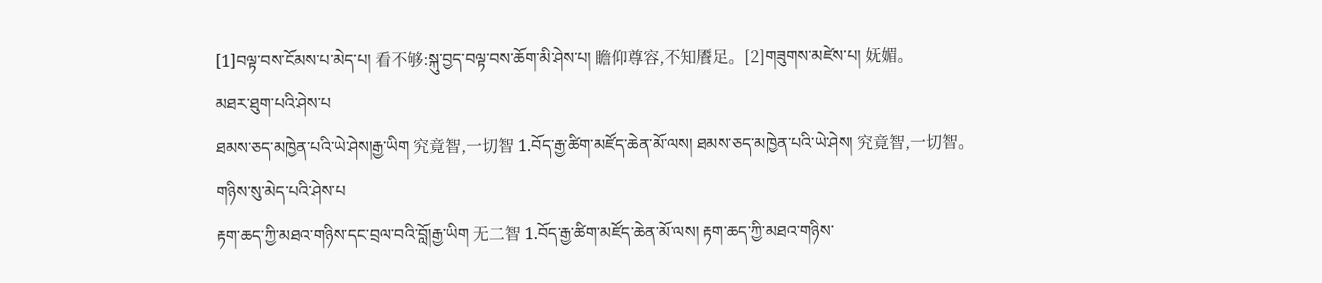[1]བལྟ་བས་ངོམས་པ་མེད་པ། 看不够:སྐུ་བྱད་བལྟ་བས་ཆོག་མི་ཤེས་པ། 瞻仰尊容,不知餍足。[2]གཟུགས་མཛེས་པ། 妩媚。
མཐར་ཐུག་པའི་ཤེས་པ
ཐམས་ཅད་མཁྱེན་པའི་ཡེ་ཤེས།རྒྱ་ཡིག 究竟智,一切智 1.བོད་རྒྱ་ཚིག་མཛོད་ཆེན་མོ་ལས། ཐམས་ཅད་མཁྱེན་པའི་ཡེ་ཤེས། 究竟智,一切智。
གཉིས་སུ་མེད་པའི་ཤེས་པ
རྟག་ཆད་ཀྱི་མཐའ་གཉིས་དང་བྲལ་བའི་བློ།རྒྱ་ཡིག 无二智 1.བོད་རྒྱ་ཚིག་མཛོད་ཆེན་མོ་ལས། རྟག་ཆད་ཀྱི་མཐའ་གཉིས་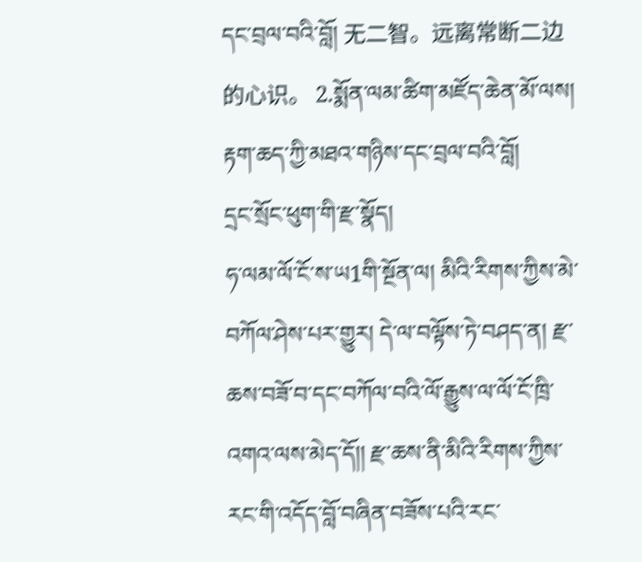དང་བྲལ་བའི་བློ། 无二智。远离常断二边的心识。 2.སྨོན་ལམ་ཚིག་མཛོད་ཆེན་མོ་ལས། རྟག་ཆད་ཀྱི་མཐའ་གཉིས་དང་བྲལ་བའི་བློ།
དྲང་སྲོང་ཕུག་གི་རྫ་སྣོད།
ཧ་ལམ་ལོ་ངོ་ས་ཡ1གི་སྔོན་ལ། མིའི་རིགས་ཀྱིས་མེ་བཀོལ་ཤེས་པར་གྱུར། དེ་ལ་བལྟོས་ཏེ་བཤད་ན། རྫ་ཆས་བཟོ་བ་དང་བཀོལ་བའི་ལོ་རྒྱུས་ལ་ལོ་ངོ་ཁྲི་འགའ་ལས་མེད་དོ།། རྫ་ཆས་ནི་མིའི་རིགས་ཀྱིས་རང་གི་འདོད་བློ་བཞིན་བཟོས་པའི་རང་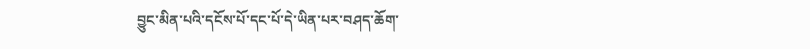བྱུང་མིན་པའི་དངོས་པོ་དང་པོ་དེ་ཡིན་པར་བཤད་ཆོག་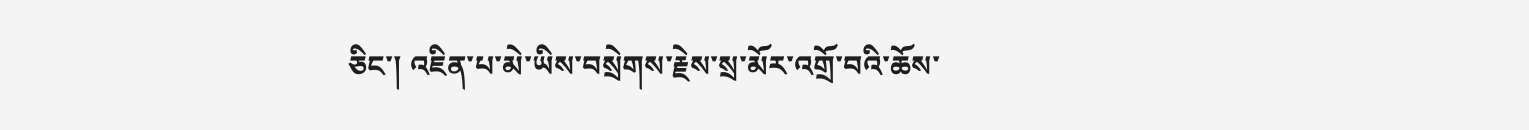ཅིང་། འཇིན་པ་མེ་ཡིས་བསྲེགས་རྗེས་སྲ་མོར་འགྲོ་བའི་ཆོས་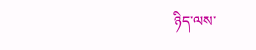ཉིད་ལས་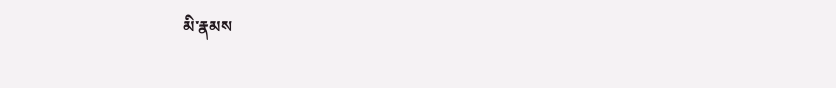མི་རྣམས